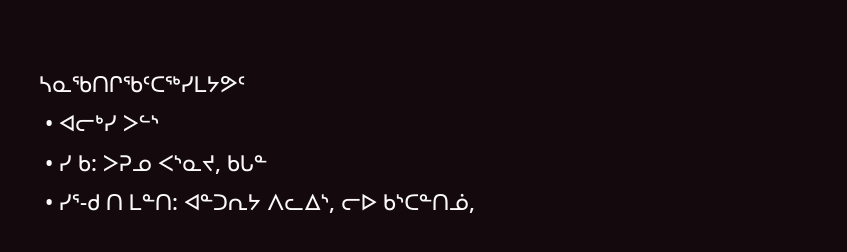ᓴᓇᖃᑎᒋᖃᑦᑕᖅᓯᒪᔭᕗᑦ
 • ᐊᓕᒃᓯ ᐳᓪᔅ
 • ᓯ ᑲ: ᐳᕈᓄ ᐸᔅᓇᔪ, ᑲᒐᓐ
 • ᓯᕐ-ᑯ ᑎ ᒪᓐᑎ: ᐊᓐᑐᕆᔭ ᐱᓚᐃᔅ, ᓕᐅ ᑲᔅᑕᓐᑎᓅ,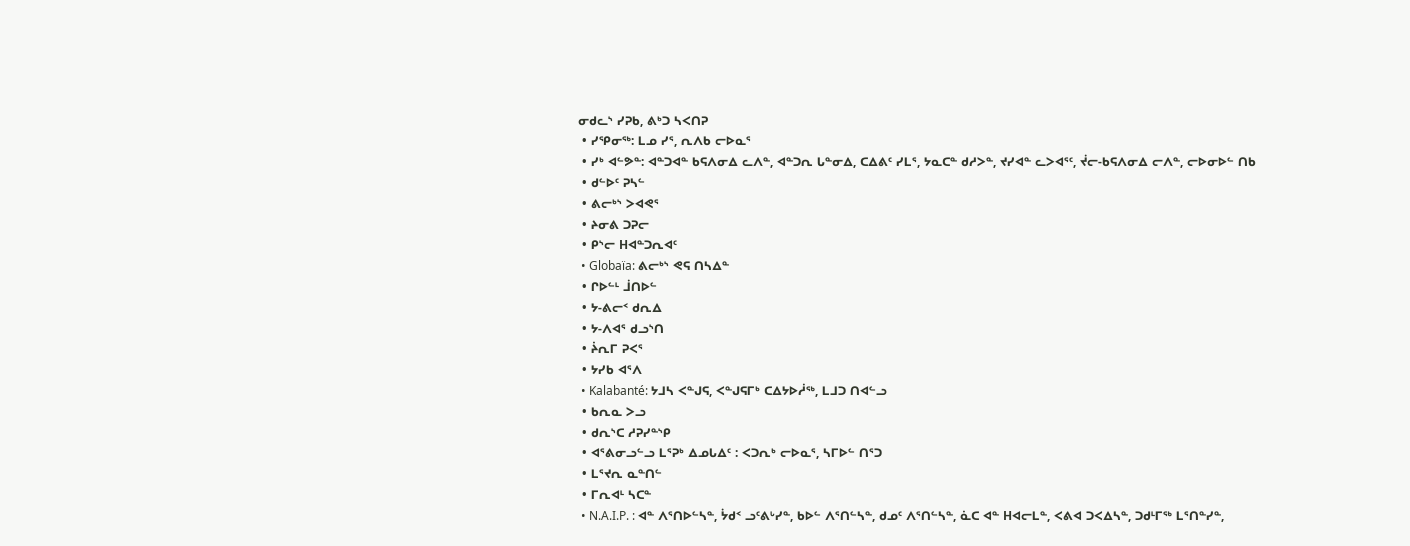ᓂᑯᓚᔅ ᓯᕈᑲ, ᕕᒃᑐ ᓴᐸᑎᕈ
 • ᓯᕿᓂᖅ: ᒪᓄ ᓯᕐ, ᕆᐱᑲ ᓕᐅᓇᕐ
 • ᓯᒃ ᐊᓪᕗᓐ: ᐊᓐᑐᐊᓐ ᑲᕋᐱᓂᐃ ᓚᐱᓐ, ᐊᓐᑐᕆ ᒐᓐᓂᐃ, ᑕᐃᕕᑦ ᓯᒪᕐ, ᔭᓇᑕᓐ ᑯᓱᐳᓐ, ᔪᓯᐊᓐ ᓚᐳᐊᕐᑦ, ᔫᓕ-ᑲᕋᐱᓂᐃ ᓕᐱᓐ, ᓕᐅᓂᐅᓪ ᑎᑲ
 • ᑯᓪᐅᑦ ᕈᓴᓪ
 • ᕕᓕᒃᔅ ᐳᐊᕙᕐ
 • ᔨᓂᕕ ᑐᕈᓕ
 • ᑭᔅᓕ Hᐊᓐᑐᕆᐊᑦ
 • Globaïa: ᕕᓕᒃᔅ ᕙᕋ ᑎᓴᐃᓐ
 • ᒋᐅᓪᒻ ᒨᑎᐅᓪ
 • ᔭ-ᕕᓕᑉ ᑯᕆᐃ
 • ᔭ-ᐱᐊᕐ ᑯᓗᔅᑎ
 • ᔩᕆᒥ ᕈᐸᕐ
 • ᔭᓯᑲ ᐊᕐᐱ
 • Kalabanté: ᔭᒧᓴ ᐸᓐᒍᕋ, ᐸᓐᒍᕋᒥᒃ ᑕᐃᔭᐅᓲᖅ, ᒪᒧᑐ ᑎᐊᓪᓗ
 • ᑲᕆᓇ ᐳᓗ
 • ᑯᕆᔅᑕ ᓱᕈᓯᓐᔅᑭ
 • ᐊᕐᕕᓂᓗᓪᓗ ᒪᕐᕈᒃ ᐃᓄᒐᐃᑦ : ᐸᑐᕆᒃ ᓕᐅᓇᕐ, ᓴᒥᐅᓪ ᑎᕐᑐ
 • ᒪᕐᔪᕆ ᓇᓐᑎᓪ
 • ᒥᕆᐊᒻ ᓴᑕᓐ
 • N.A.I.P. : ᐊᓐ ᐱᕐᑎᐅᓪᓴᓐ, ᔮᑯᑉ ᓗᑦᕕᒡᓯᓐ, ᑲᐅᓪ ᐱᕐᑎᓪᓴᓐ, ᑯᓄᑦ ᐱᕐᑎᓪᓴᓐ, ᓈᑕ ᐊᓐ Hᐊᓕᒪᓐ, ᐸᕕᐊ ᑐᐸᐃᓴᓐ, ᑐᑯᒻᒥᖅ ᒪᕐᑎᓐᓯᓐ,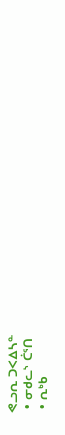ᕙᓗᕆ ᑐᐸᐃᓴᓐ
 • ᓂᑯᓚᔅ ᑖᕐᑎ
 • ᕆᒃᑲ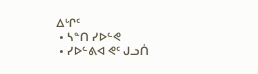ᐃᒡᒋᑦ
 • ᓴᓐᑎ ᓯᐅᓪᕙ
 • ᓯᐅᓪᕕᐊ ᕙᑦ ᒍᓗᑏ